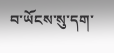བ་ཡོངས་སུ་དག་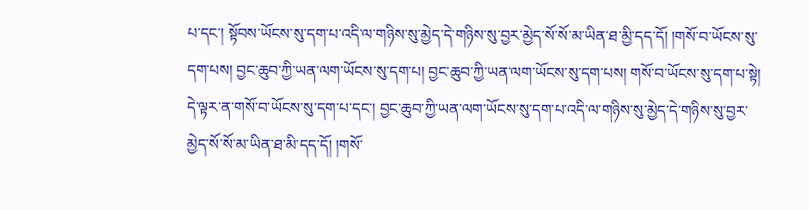པ་དང་། སྟོབས་ཡོངས་སུ་དག་པ་འདི་ལ་གཉིས་སུ་མྱེད་དེ་གཉིས་སུ་བྱར་མྱེད་སོ་སོ་མ་ཡིན་ཐ་མྱི་དད་དོ། །གསོ་བ་ཡོངས་སུ་དག་པས། བྱང་ཆུབ་ཀྱི་ཡན་ལག་ཡོངས་སུ་དག་པ། བྱང་ཆུབ་ཀྱི་ཡན་ལག་ཡོངས་སུ་དག་པས། གསོ་བ་ཡོངས་སུ་དག་པ་སྟེ། དེ་ལྟར་ན་གསོ་བ་ཡོངས་སུ་དག་པ་དང་། བྱང་ཆུབ་ཀྱི་ཡན་ལག་ཡོངས་སུ་དག་པ་འདི་ལ་གཉིས་སུ་མྱེད་དེ་གཉིས་སུ་བྱར་མྱེད་སོ་སོ་མ་ཡིན་ཐ་མི་དད་དོ། །གསོ་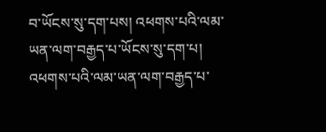བ་ཡོངས་སུ་དག་པས། འཕགས་པའི་ལམ་ཡན་ལག་བརྒྱད་པ་ཡོངས་སུ་དག་པ། འཕགས་པའི་ལམ་ཡན་ལག་བརྒྱད་པ་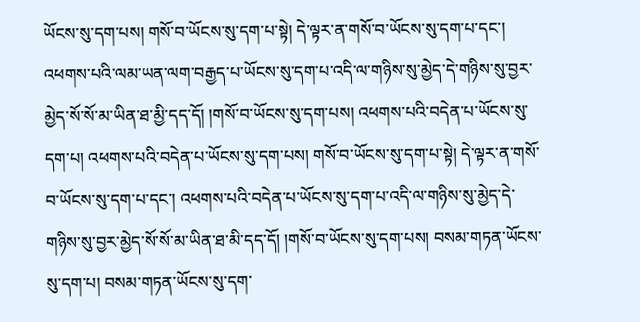ཡོངས་སུ་དག་པས། གསོ་བ་ཡོངས་སུ་དག་པ་སྟེ། དེ་ལྟར་ན་གསོ་བ་ཡོངས་སུ་དག་པ་དང་། འཕགས་པའི་ལམ་ཡན་ལག་བརྒྱད་པ་ཡོངས་སུ་དག་པ་འདི་ལ་གཉིས་སུ་མྱེད་དེ་གཉིས་སུ་བྱར་མྱེད་སོ་སོ་མ་ཡིན་ཐ་མྱི་དད་དོ། །གསོ་བ་ཡོངས་སུ་དག་པས། འཕགས་པའི་བདེན་པ་ཡོངས་སུ་དག་པ། འཕགས་པའི་བདེན་པ་ཡོངས་སུ་དག་པས། གསོ་བ་ཡོངས་སུ་དག་པ་སྟེ། དེ་ལྟར་ན་གསོ་བ་ཡོངས་སུ་དག་པ་དང་། འཕགས་པའི་བདེན་པ་ཡོངས་སུ་དག་པ་འདི་ལ་གཉིས་སུ་མྱེད་དེ་གཉིས་སུ་བྱར་མྱེད་སོ་སོ་མ་ཡིན་ཐ་མི་དད་དོ། །གསོ་བ་ཡོངས་སུ་དག་པས། བསམ་གཏན་ཡོངས་སུ་དག་པ། བསམ་གཏན་ཡོངས་སུ་དག་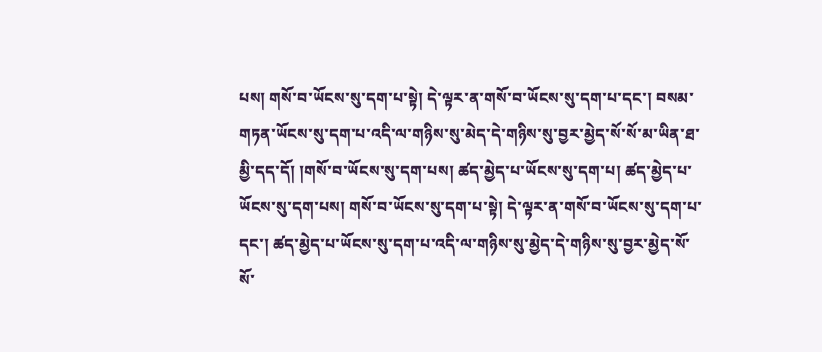པས། གསོ་བ་ཡོངས་སུ་དག་པ་སྟེ། དེ་ལྟར་ན་གསོ་བ་ཡོངས་སུ་དག་པ་དང་། བསམ་གཏན་ཡོངས་སུ་དག་པ་འདི་ལ་གཉིས་སུ་མེད་དེ་གཉིས་སུ་བྱར་མྱེད་སོ་སོ་མ་ཡིན་ཐ་མྱི་དད་དོ། །གསོ་བ་ཡོངས་སུ་དག་པས། ཚད་མྱེད་པ་ཡོངས་སུ་དག་པ། ཚད་མྱེད་པ་ཡོངས་སུ་དག་པས། གསོ་བ་ཡོངས་སུ་དག་པ་སྟེ། དེ་ལྟར་ན་གསོ་བ་ཡོངས་སུ་དག་པ་དང་། ཚད་མྱེད་པ་ཡོངས་སུ་དག་པ་འདི་ལ་གཉིས་སུ་མྱེད་དེ་གཉིས་སུ་བྱར་མྱེད་སོ་སོ་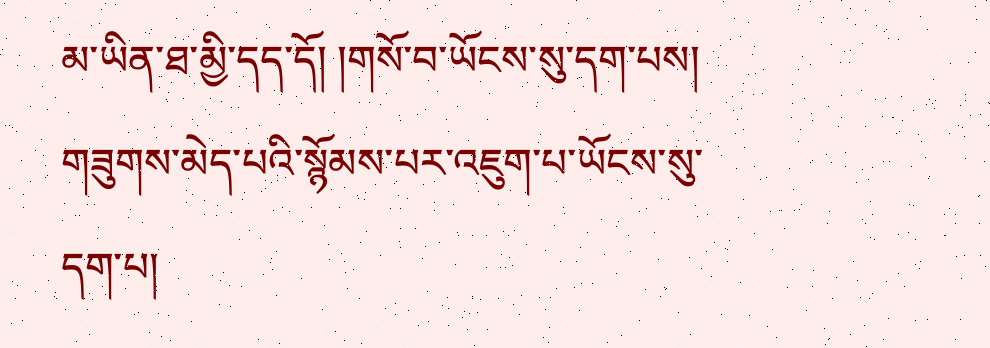མ་ཡིན་ཐ་མྱི་དད་དོ། །གསོ་བ་ཡོངས་སུ་དག་པས། གཟུགས་མེད་པའི་སྙོམས་པར་འཇུག་པ་ཡོངས་སུ་དག་པ།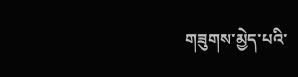གཟུགས་མྱེད་པའི་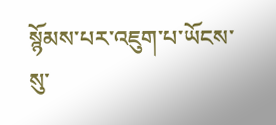སྙོམས་པར་འཇུག་པ་ཡོངས་སུ་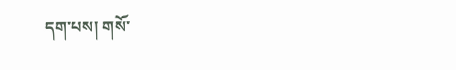དག་པས། གསོ་